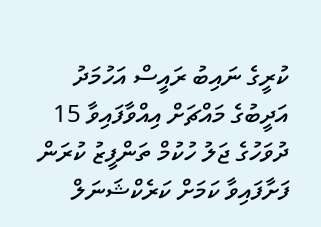ކުރީގެ ނައިބު ރައީސް އަހުމަދު އަދީބުގެ މައްޗަށް އިއްވާފައިވާ 15 ދުވަހުގެ ޖަލު ހުކުމް ތަންފީޒު ކުރަން ފަށާފައިވާ ކަމަށް ކަރެކްޝަނަލް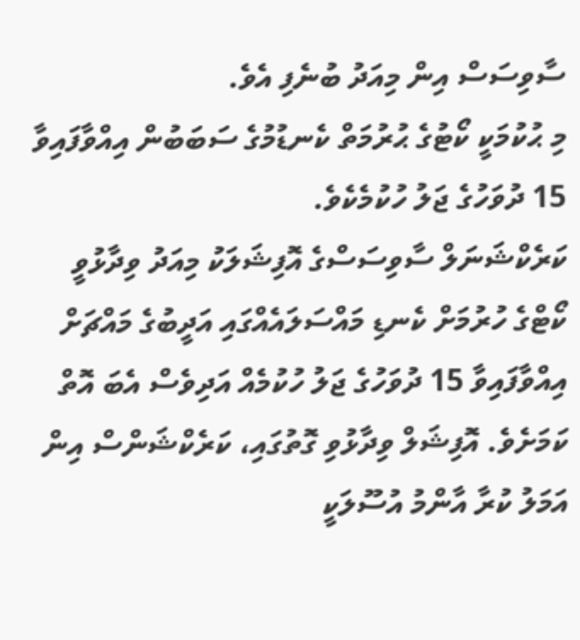ސާވިސަސް އިން މިއަދު ބުނެފި އެވެ.
މި ޙުކުމަކީ ކޯޓުގެ ޙުރުމަތް ކެނޑުމުގެ ސަބަބުން އިއްވާފައިވާ 15 ދުވަހުގެ ޖަލު ހުކުމެކެވެ.
ކަރެކްޝަނަލް ސާވިސަސްގެ އޮފިޝަލަކު މިއަދު ވިދާޅުވީ ކޯޓްގެ ހުރުމަށް ކެނޑި މައްސަލައެއްގައި އަދީބުގެ މައްޗަށް އިއްވާފައިވާ 15 ދުވަހުގެ ޖަލު ހުކުމެއް އަދިވެސް އެބަ އޮތް ކަމަށެވެ. އޮފިޝަލް ވިދާޅުވި ގޮތުގައި، ކަރެކްޝަންސް އިން އަމަލު ކުރާ އާންމު އުސޫލަކީ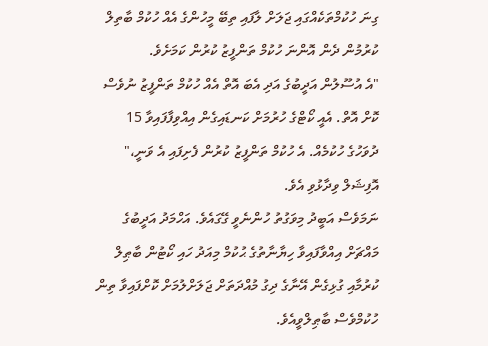ގިނަ ހުކުމްތަކެއްގައި ޖަލަށް ލާފައި ތިބޭ މީހުންގެ އެއް ހުކުމް ބާތިލް ކުރުމުން ދެން އޮންނަ ހުކުމް ތަންފީޒު ކުރުން ކަމަށެވެ.
"އެ އުސޫލުން އަދީބުގެ އަދި އެބަ އޮތް އެއް ހުކުމް ތަންފީޒު ނުވެސް ކޮށް އޮތް. އެއީ ކޯޓްގެ ހުރުމަށް ކަނޑައިގެން އިއްވިފާފައިވާ 15 ދުވަހުގެ ހުކުމެއް. އެ ހުކުމް ތަންފީޒު ކުރުން ފެށިފައި އެ ވަނީ،" އޮފިޝަލް ވިދާޅުވި އެވެ.
ނަމަވެސް އަބީދު މިވަގުތު ހުންނެވީ ގޭގައެވެ. އަހްމަދު އަދީބުގެ މައްޗަށް އިއްވާފައިވާ ހިޔާނާތުގެ ޙުކުމް މިއަދު ހައި ކޯޓުން ބާޠިލް ކުރުމާއި ގުޅިގެން އޭނާގެ ދިގު މުއްދަތަށް ޖަލަށްލުމަށް ކޮށްފައިވާ ތިން ހުކުމްވެސް ބާޠިލްވީއެވެ.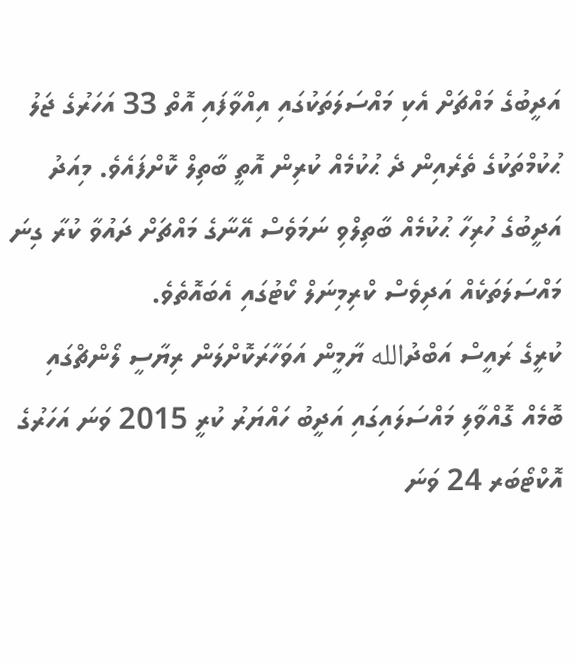އަދީބުގެ މައްޗަށް އެކި މައްސަލަތަކުގައި އިއްވާފައި އޮތް 33 އަހަރުގެ ޖަލު ޙުކުމްތަކުގެ ތެރެއިން ދެ ޙުކުމެއް ކުރިން އޮތީ ބާތިލް ކޮށްފައެވެ. މިއަދު އަދީބުގެ ހުރިހާ ޙުކުމެއް ބާތިލްވި ނަމަވެސް އޭނާގެ މައްޗަށް ދައުވާ ކުރާ ގިނަ މައްސަލަތަކެއް އަދިވެސް ކްރިމިނަލް ކޯޓުގައި އެބައޮތެވެ.
ކުރީގެ ރައީސް އަބްދުالله ޔާމީން އަވަހާރަކޮށްލަން ރިޔާސީ ލޯންޗްގައި ބޮމެއް ގޮއްވާލި މައްސަލައިގައި އަދީބު ހައްޔަރު ކުރީ 2015 ވަނަ އަހަރުގެ އޮކްޓޯބަރ 24 ވަނަ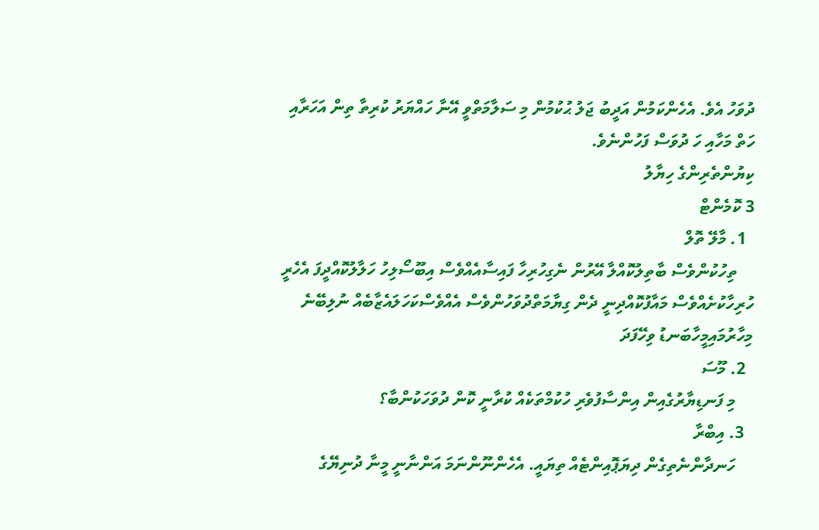ދުވަހު އެވެ. އެހެންކަމުން އަދީބު ޖަލު ޙުކުމުން މި ސަލާމަތްވީ އޭނާ ހައްޔަރު ކުރިތާ ތިން އަހަރާއި ހަތް މަހާއި ހަ ދުވަސް ފަހުންނެވެ.
ކިޔުންތެރިންގެ ހިޔާލު
3 ކޮމެންޓް
  1. މާލޭ ތޮލް
    ތިހުކުންވެސް ބާތިލުކޮއްލާ އޭރުން ނެގިހުރިހާ ފައިސާއެއްވެސް އިބޫސޯލިހު ހަލާލުކޮއްދީފަ އެހެރީ ހުރިހާކުށެއްވެސް މައާފުކޮއްދިނީ ދެން ގިޔާމަތްދުވަހުންވެސް އެއްވެސްކަހަލައެޒާބެއް ނުލިބޭނެ މިހާރުމައިމީހާބަނޑު ވިހޭފަދަ
  2. މޫސަ
    މި ފަނޑިޔާރުގެއިން އިންސާފުވެރި ހުކުމްތަކެއް ކުރާނީ ކޮން ދުވަހަކުންބާ؟
  3. އިބްރާ
    ހަނދާންނެތިގެން ދިޔަޕޮއިންޓެއް ތިޔައީ. އެހެންނޫންނަމަ އަންނާނީ މީނާ ދުނިޔޭގެ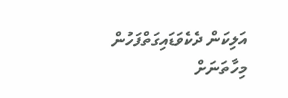އަލިކަން ދެކެވަޑައިގަތްފަހުން މިހާތަނަށް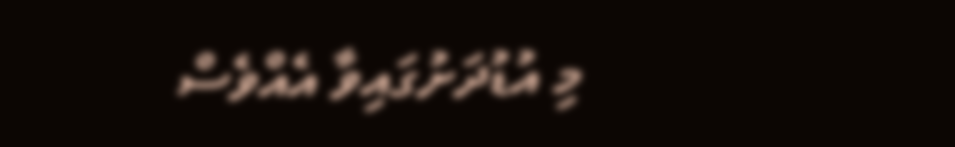މި އުޑުދަށުގައިވާ އެއްވެސް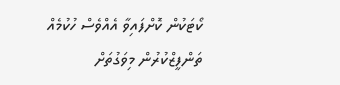ކޯޓަކުން ކޮށްފައިވާ އެއްވެސް ހުކުމެއް ތަންފީޒްކުރުން މިވަގުތަށް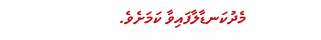މެދުކަނޑާލާފައިވާ ކަމަށެވެ.